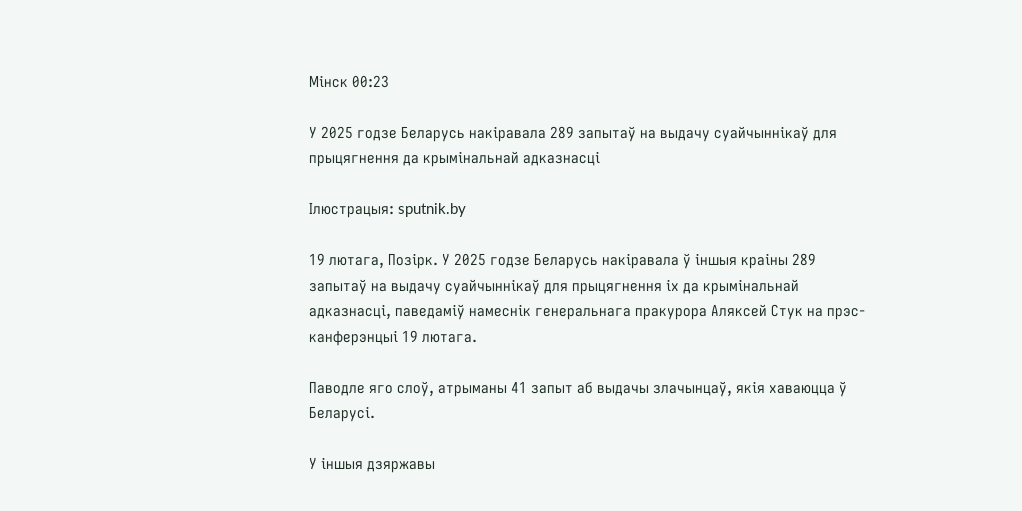Мінск 00:23

У 2025 годзе Беларусь накіравала 289 запытаў на выдачу суайчыннікаў для прыцягнення да крымінальнай адказнасці

Ілюстрацыя: sputnik.by

19 лютага, Позірк. У 2025 годзе Беларусь накіравала ў іншыя краіны 289 запытаў на выдачу суайчыннікаў для прыцягнення іх да крымінальнай адказнасці, паведаміў намеснік генеральнага пракурора Аляксей Стук на прэс-канферэнцыі 19 лютага.

Паводле яго слоў, атрыманы 41 запыт аб выдачы злачынцаў, якія хаваюцца ў Беларусі.

У іншыя дзяржавы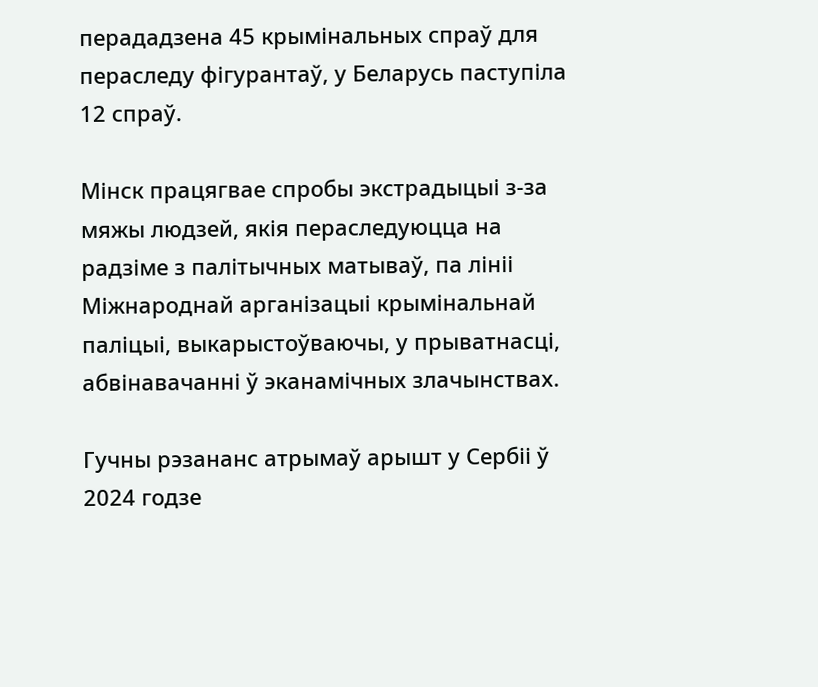перададзена 45 крымінальных спраў для пераследу фігурантаў, у Беларусь паступіла 12 спраў.

Мінск працягвае спробы экстрадыцыі з-за мяжы людзей, якія пераследуюцца на радзіме з палітычных матываў, па лініі Міжнароднай арганізацыі крымінальнай паліцыі, выкарыстоўваючы, у прыватнасці, абвінавачанні ў эканамічных злачынствах.

Гучны рэзананс атрымаў арышт у Сербіі ў 2024 годзе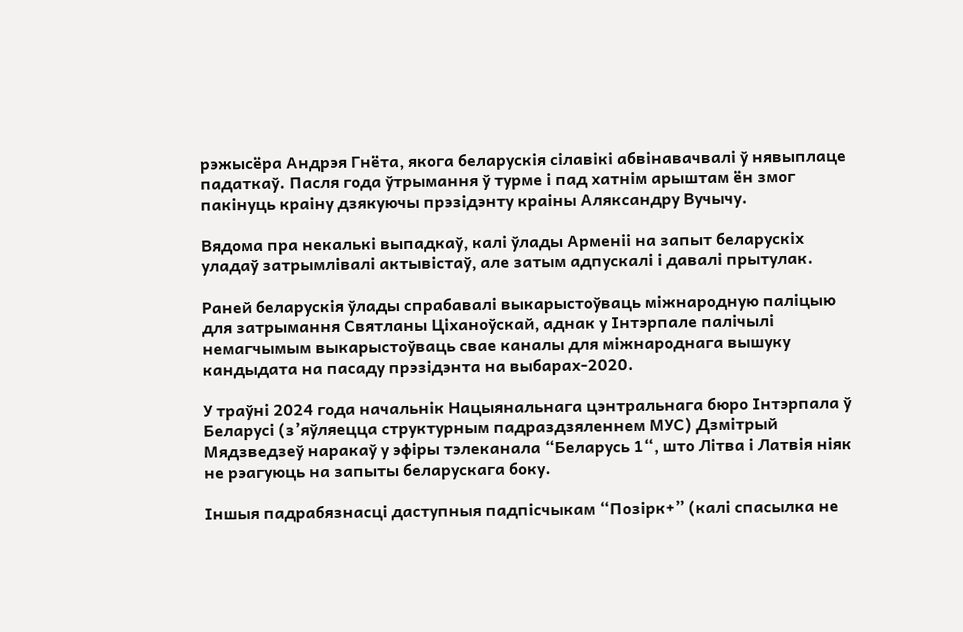рэжысёра Андрэя Гнёта, якога беларускія сілавікі абвінавачвалі ў нявыплаце падаткаў. Пасля года ўтрымання ў турме і пад хатнім арыштам ён змог пакінуць краіну дзякуючы прэзідэнту краіны Аляксандру Вучычу.

Вядома пра некалькі выпадкаў, калі ўлады Арменіі на запыт беларускіх уладаў затрымлівалі актывістаў, але затым адпускалі і давалі прытулак.

Раней беларускія ўлады спрабавалі выкарыстоўваць міжнародную паліцыю для затрымання Святланы Ціханоўскай, аднак у Інтэрпале палічылі немагчымым выкарыстоўваць свае каналы для міжнароднага вышуку кандыдата на пасаду прэзідэнта на выбарах-2020.

У траўні 2024 года начальнік Нацыянальнага цэнтральнага бюро Інтэрпала ў Беларусі (з’яўляецца структурным падраздзяленнем МУС) Дзмітрый Мядзведзеў наракаў у эфіры тэлеканала “Беларусь 1“, што Літва і Латвія ніяк не рэагуюць на запыты беларускага боку.

Іншыя падрабязнасці даступныя падпісчыкам “Позірк+” (калі спасылка не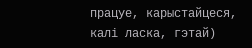працуе, карыстайцеся, калі ласка, гэтай)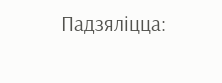Падзяліцца: